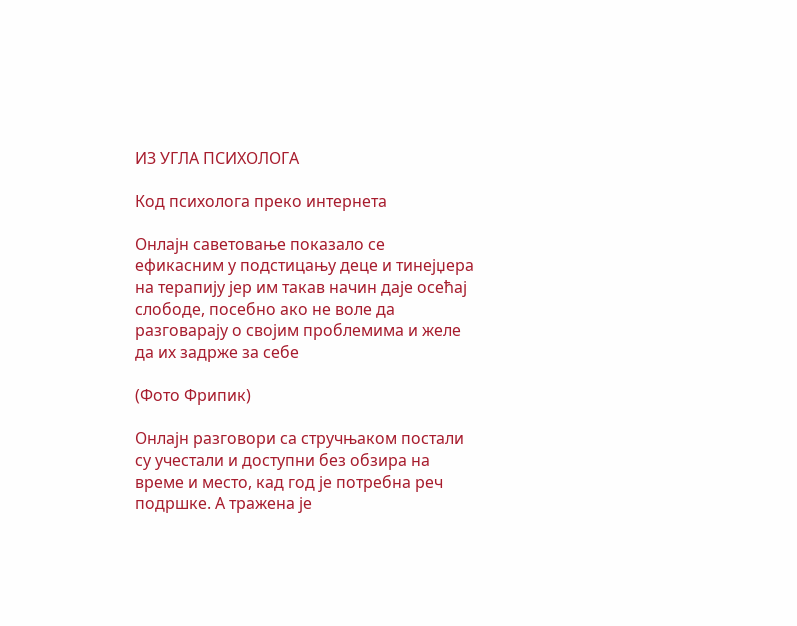ИЗ УГЛА ПСИХОЛОГА

Код психолога преко интернета

Онлајн саветовање показало се ефикасним у подстицању деце и тинејџера на терапију јер им такав начин даје осећај слободе, посебно ако не воле да разговарају о својим проблемима и желе да их задрже за себе

(Фото Фрипик)

Онлајн разговори са стручњаком постали су учестали и доступни без обзира на време и место, кад год је потребна реч подршке. А тражена је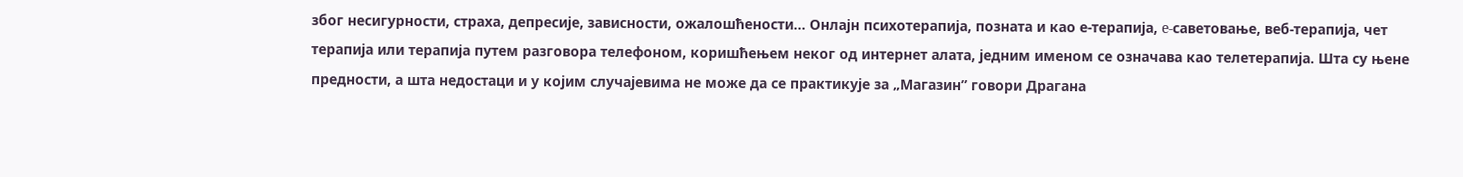због несигурности, страха, депресије, зависности, ожалошћености... Онлајн психотерапија, позната и као е-терапија, e-саветовање, вeб-терапија, чет терапија или терапија путем разговора телефоном, коришћењем неког од интернет алата, једним именом се означава као телетерапија. Шта су њене предности, а шта недостаци и у којим случајевима не може да се практикује за „Магазин” говори Драгана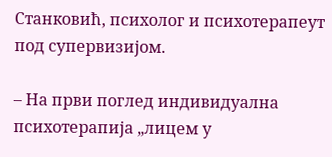Станковић, психолог и психотерапеут под супервизијом.

– На први поглед индивидуална психотерапија „лицем у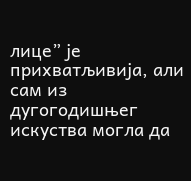лице” је прихватљивија, али сам из дугогодишњег искуства могла да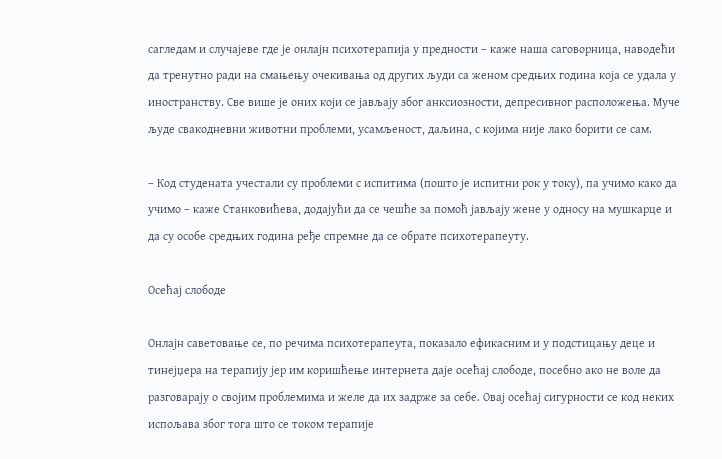сагледам и случајеве где је онлајн психотерапија у предности – каже наша саговорница, наводећи да тренутно ради на смањењу очекивања од других људи са женом средњих година која се удала у иностранству. Све више је оних који се јављају због анксиозности, депресивног расположења. Муче људе свакодневни животни проблеми, усамљеност, даљина, с којима није лако борити се сам.

– Код студената учестали су проблеми с испитима (пошто је испитни рок у току), па учимо како да учимо – каже Станковићева, додајући да се чешће за помоћ јављају жене у односу на мушкарце и да су особе средњих година ређе спремне да се обрате психотерапеуту.

Осећај слободе

Онлајн саветовање се, по речима психотерапеута, показало ефикасним и у подстицању деце и тинејџера на терапију јер им коришћење интернета даје осећај слободе, посебно ако не воле да разговарају о својим проблемима и желе да их задрже за себе. Овај осећај сигурности се код неких испољава због тога што се током терапије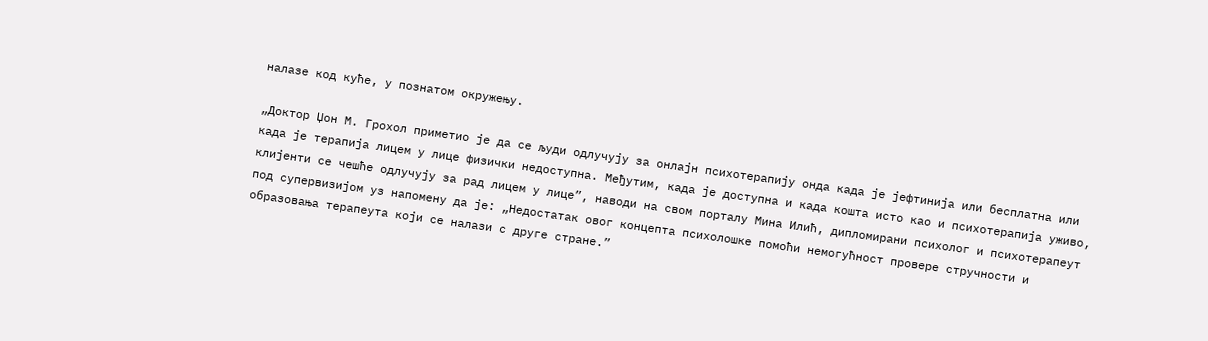налазе код куће, у познатом окружењу.

„Доктор Џон М. Грохол приметио је да се људи одлучују за онлајн психотерапију онда када је јефтинија или бесплатна или када је терапија лицем у лице физички недоступна. Међутим, када је доступна и када кошта исто као и психотерапија уживо, клијенти се чешће одлучују за рад лицем у лице”, наводи на свом порталу Мина Илић, дипломирани психолог и психотерапеут под супервизијом уз напомену да је: „Недостатак овог концепта психолошке помоћи немогућност провере стручности и образовања терапеута који се налази с друге стране.”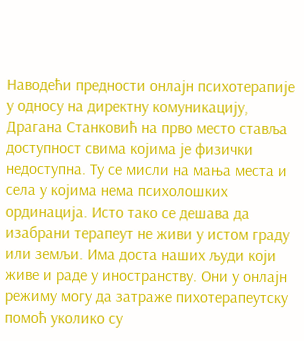Наводећи предности онлајн психотерапије у односу на директну комуникацију, Драгана Станковић на прво место ставља доступност свима којима је физички недоступна. Ту се мисли на мања места и села у којима нема психолошких ординација. Исто тако се дешава да изабрани терапеут не живи у истом граду или земљи. Има доста наших људи који живе и раде у иностранству. Они у онлајн режиму могу да затраже пихотерапеутску помоћ уколико су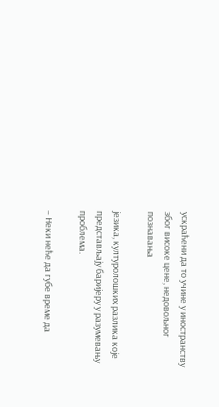ускраћени да то учине у иностранству због високе цене, недовољног познавања

језика, културолошких разлика које представљају баријеру у разумевању проблема.

– Неки неће да губе време да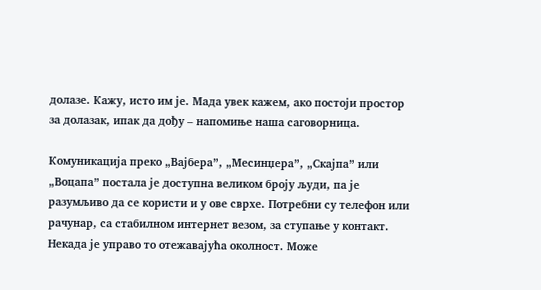долазе. Кажу, исто им је. Мада увек кажем, ако постоји простор за долазак, ипак да дођу – напомиње наша саговорница.

Комуникација преко „Вајбера”, „Месинџера”, „Скајпа” или „Воцапа” постала је доступна великом броју људи, па је разумљиво да се користи и у ове сврхе. Потребни су телефон или рачунар, са стабилном интернет везом, за ступање у контакт. Некада је управо то отежавајућа околност. Може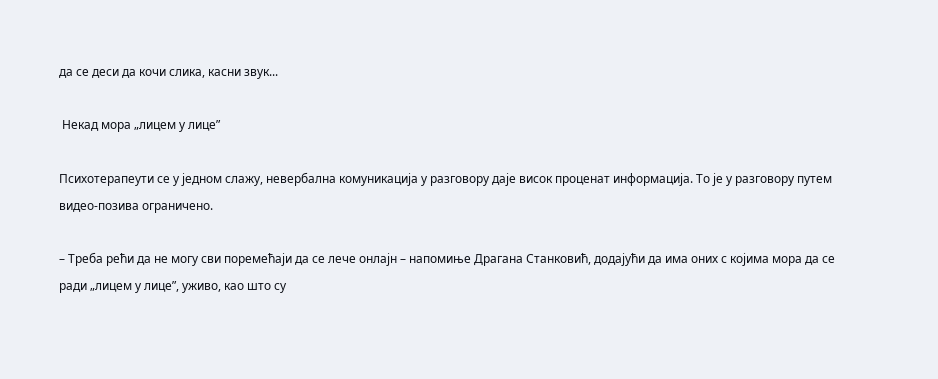да се деси да кочи слика, касни звук...

 Некад мора „лицем у лице”

Психотерапеути се у једном слажу, невербална комуникација у разговору даје висок проценат информација. То је у разговору путем видео-позива ограничено.

– Треба рећи да не могу сви поремећаји да се лече онлајн – напомиње Драгана Станковић, додајући да има оних с којима мора да се ради „лицем у лице”, уживо, као што су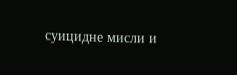суицидне мисли и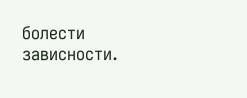болести зависности.